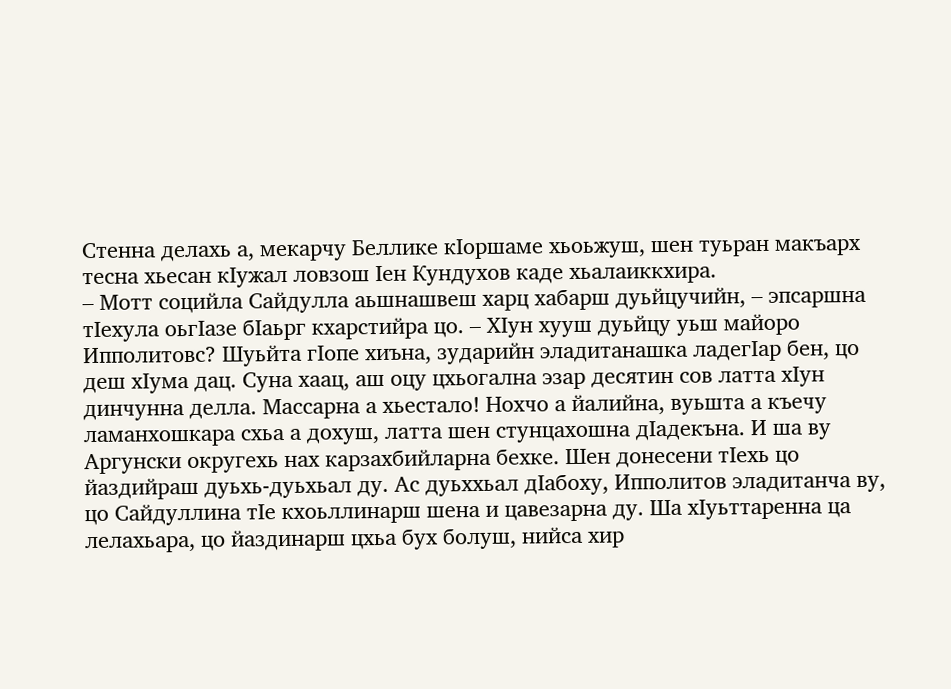Стенна делахь а, мекарчу Беллике кIоршаме хьоьжуш, шен туьран макъарх тесна хьесан кIужал ловзош Iен Кундухов каде хьалаиккхира.
– Мотт социйла Сайдулла аьшнашвеш харц хабарш дуьйцучийн, – эпсаршна тIехула оьгIазе бIаьрг кхарстийра цо. – ХIун хууш дуьйцу уьш майоро Ипполитовс? Шуьйта гIопе хиъна, зударийн эладитанашка ладегIар бен, цо деш хIума дац. Суна хаац, аш оцу цхьогална эзар десятин сов латта хIун динчунна делла. Массарна а хьестало! Нохчо а йалийна, вуьшта а къечу ламанхошкара схьа а дохуш, латта шен стунцахошна дIадекъна. И ша ву Аргунски округехь нах карзахбийларна бехке. Шен донесени тIехь цо йаздийраш дуьхь-дуьхьал ду. Ас дуьххьал дIабоху, Ипполитов эладитанча ву, цо Сайдуллина тIе кхоьллинарш шена и цавезарна ду. Ша хIуьттаренна ца лелахьара, цо йаздинарш цхьа бух болуш, нийса хир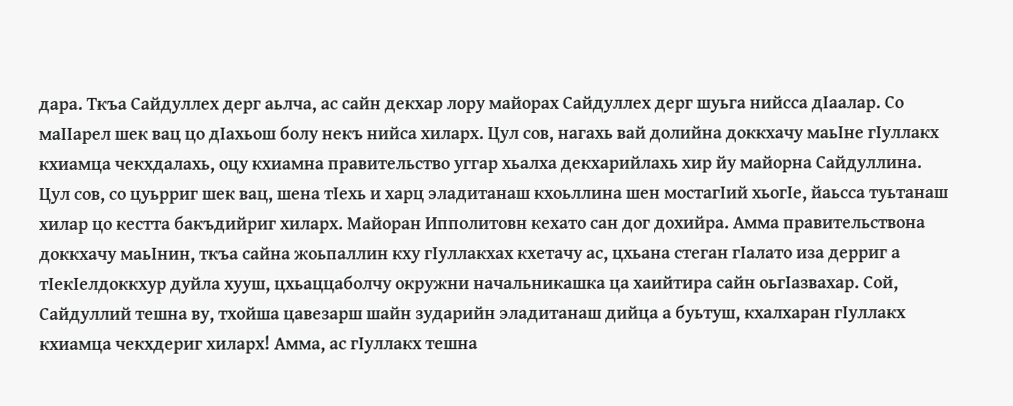дара. Ткъа Сайдуллех дерг аьлча, ас сайн декхар лору майорах Сайдуллех дерг шуьга нийсса дIаалар. Со маIIарел шек вац цо дIахьош болу некъ нийса хиларх. Цул сов, нагахь вай долийна доккхачу маьIне гIуллакх кхиамца чекхдалахь, оцу кхиамна правительство уггар хьалха декхарийлахь хир йу майорна Сайдуллина. Цул сов, со цуьрриг шек вац, шена тIехь и харц эладитанаш кхоьллина шен мостагIий хьогIе, йаьсса туьтанаш хилар цо кестта бакъдийриг хиларх. Майоран Ипполитовн кехато сан дог дохийра. Амма правительствона доккхачу маьIнин, ткъа сайна жоьпаллин кху гIуллакхах кхетачу ас, цхьана стеган гIалато иза дерриг а тIекIелдоккхур дуйла хууш, цхьаццаболчу окружни начальникашка ца хаийтира сайн оьгIазвахар. Сой, Сайдуллий тешна ву, тхойша цавезарш шайн зударийн эладитанаш дийца а буьтуш, кхалхаран гIуллакх кхиамца чекхдериг хиларх! Амма, ас гIуллакх тешна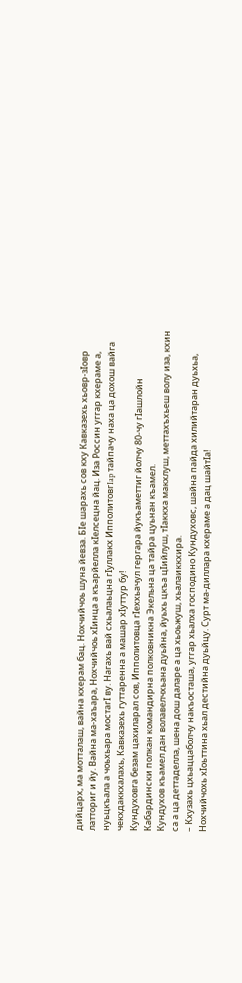дийцарх, ма мотталаш, вайна кхерам бац. Нохчийчоь шуна йевза. БIе шарахь сов кху Кавказехь хьовр-зIовр латториг и йу. Вайна ма-хаъара, Нохчийчоь хIинца а къарйелла кIелсецна йац. Иза Россин уггар кхераме а, нуьцкъала а чоьхьара мостагI ву. Нагахь вай схьалаьцна гIуллакх ИпполитовгIap тайпачу наха ца дохош вайга чекхдаккхалахь, Кавказехь гуттаренна а машар хIуттур бу!
Кундуховга безам цахиларал сов, Ипполитовца гIеххьачул гергара йукъаметтиг йолчу 80-чу гIашлойн Кабардински полкан командирна полковникна Экельна ца тайра цуьнан къамел.
Кундухов къамел дан волавелчхьана дуьйна, йуьхь цкъа цIийлуш, тIаккха макхлуш, меттахъхьеш волу иза, кхин са а ца деттаделла, шена дош даларе а ца хьоьжуш, хьалаиккхира.
– Кхузахь цхьаццаболчу накъосташа, уггар хьалха господино Кундуховс, шайна пайда хилийтаран дуьхьа, Нохчийчохь хIоьттина хьал дестийна дуьйцу. Сурт ма-диллара кхераме а дац шайтIа!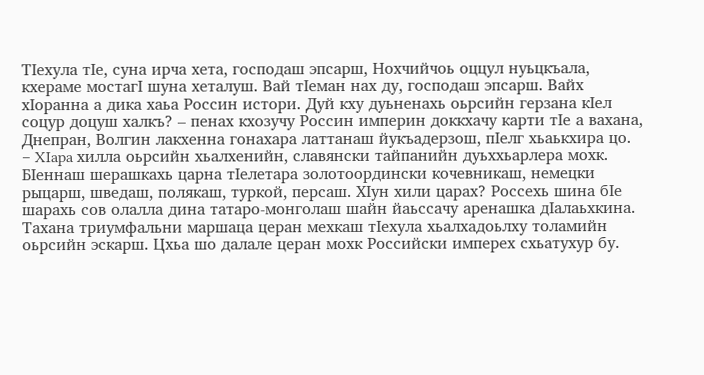ТIехула тIе, суна ирча хета, господаш эпсарш, Нохчийчоь оццул нуьцкъала, кхераме мостагI шуна хеталуш. Вай тIеман нах ду, господаш эпсарш. Вайх хIоранна а дика хаьа Россин истори. Дуй кху дуьненахь оьрсийн герзана кIел соцур доцуш халкъ? – пенах кхозучу Россин империн доккхачу карти тIе а вахана, Днепран, Волгин лакхенна гонахара латтанаш йукъадерзош, пIелг хьаькхира цо. – XIapa хилла оьрсийн хьалхенийн, славянски тайпанийн дуьххьарлера мохк. БIеннаш шерашкахь царна тIелетара золотоордински кочевникаш, немецки рыцарш, шведаш, полякаш, туркой, персаш. ХIун хили царах? Россехь шина бIе шарахь сов олалла дина татаро-монголаш шайн йаьссачу аренашка дIалаьхкина. Тахана триумфальни маршаца церан мехкаш тIехула хьалхадоьлху толамийн оьрсийн эскарш. Цхьа шо далале церан мохк Российски имперех схьатухур бу.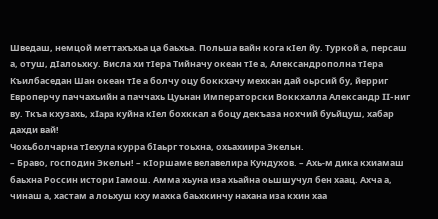Шведаш, немцой меттахъхьа ца баьхьа. Польша вайн кога кIел йу. Туркой а, персаш а, отуш, дIалоьхку. Висла хи тIера Тийначу океан тIе а, Александрополна тIера Къилбаседан Шан океан тIе а болчу оцу боккхачу мехкан дай оьрсий бу, йерриг Европерчу паччахьийн а паччахь Цуьнан Императорски Воккхалла Александр II-ниг ву. Ткъа кхузахь, xIapa куйна кIел бохккал а боцу декъаза нохчий буьйцуш, хабар дахди вай!
Чохьболчарна тIехула курра бIаьрг тоьхна, охьахиира Экельн.
– Браво, господин Экельн! – кIоршаме велавелира Кундухов. – Ахь-м дика кхиамаш баьхна Россин истори Iамош. Амма хьуна иза хьайна оьшшучул бен хаац. Ахча а, чинаш а, хастам а лоьхуш кху махка баьхкинчу нахана иза кхин хаа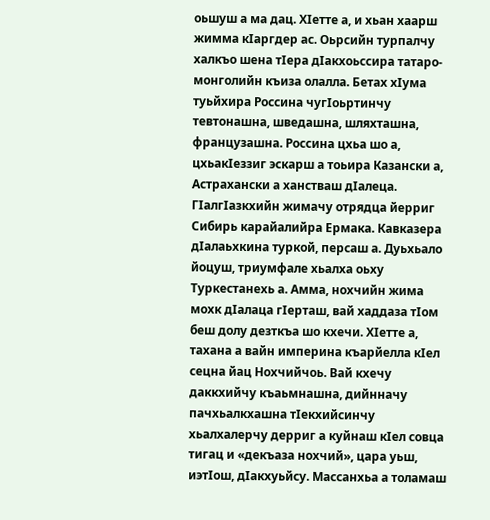оьшуш а ма дац. ХIетте а, и хьан хаарш жимма кIаргдер ас. Оьрсийн турпалчу халкъо шена тIера дIакхоьссира татаро-монголийн къиза олалла. Бетах хIума туьйхира Россина чугIоьртинчу тевтонашна, шведашна, шляхташна, французашна. Россина цхьа шо а, цхьакIеззиг эскарш а тоьира Казански а, Астрахански а ханстваш дIалеца. ГIалгIазкхийн жимачу отрядца йерриг Сибирь карайалийра Ермака. Кавказера дIалаьхкина туркой, персаш а. Дуьхьало йоцуш, триумфале хьалха оьху Туркестанехь а. Амма, нохчийн жима мохк дIалаца гIерташ, вай хаддаза тIом беш долу дезткъа шо кхечи. ХIетте а, тахана а вайн империна къарйелла кIел сецна йац Нохчийчоь. Вай кхечу даккхийчу къаьмнашна, дийнначу пачхьалкхашна тIекхийсинчу хьалхалерчу дерриг а куйнаш кIел совца тигац и «декъаза нохчий», цара уьш, иэтIош, дIакхуьйсу. Массанхьа а толамаш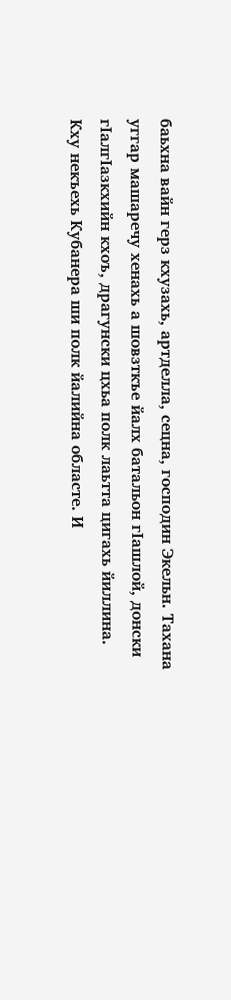баьхна вайн герз кхузахь, артделла, сецна, господин Экельн. Тахана уггар машаречу хенахь а шовзткъе йалх батальон гIашлой, донски гIалгIазкхийн кхоъ, драгунски цхьа полк лаьтта цигахь йиллина. Кху некъехь Кубанера ши полк йалийна областе. И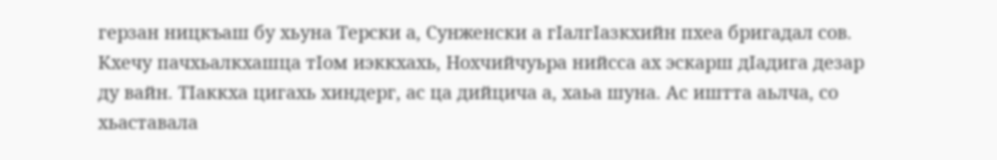герзан ницкъаш бу хьуна Терски а, Сунженски а гIалгIазкхийн пхеа бригадал сов. Кхечу пачхьалкхашца тIом иэккхахь, Нохчийчуьра нийсса ах эскарш дIадига дезар ду вайн. ТIаккха цигахь хиндерг, ас ца дийцича а, хаьа шуна. Ас иштта аьлча, со хьаставала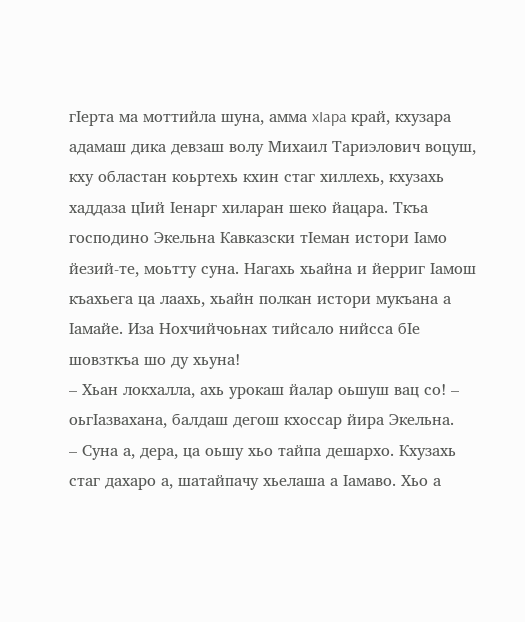гIерта ма моттийла шуна, амма xIapa край, кхузара адамаш дика девзаш волу Михаил Тариэлович воцуш, кху областан коьртехь кхин стаг хиллехь, кхузахь хаддаза цIий Iенарг хиларан шеко йацара. Ткъа господино Экельна Кавказски тIеман истори Iамо йезий-те, моьтту суна. Нагахь хьайна и йерриг Iамош къахьега ца лаахь, хьайн полкан истори мукъана а Iамайе. Иза Нохчийчоьнах тийсало нийсса бIе шовзткъа шо ду хьуна!
– Хьан локхалла, ахь урокаш йалар оьшуш вац со! – оьгIазвахана, балдаш дегош кхоссар йира Экельна.
– Суна а, дера, ца оьшу хьо тайпа дешархо. Кхузахь стаг дахаро а, шатайпачу хьелаша а Iамаво. Хьо а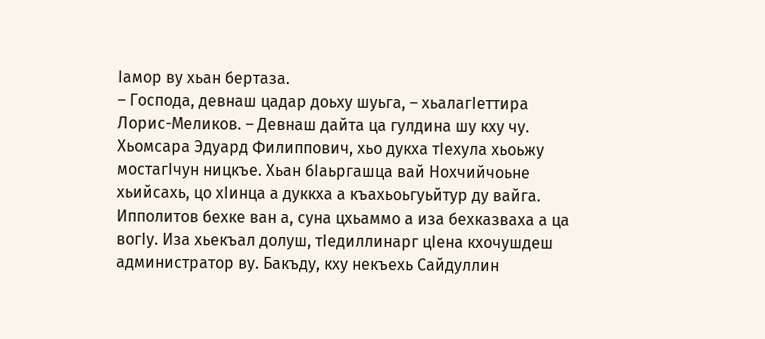Iамор ву хьан бертаза.
– Господа, девнаш цадар доьху шуьга, – хьалагIеттира Лорис-Меликов. – Девнаш дайта ца гулдина шу кху чу. Хьомсара Эдуард Филиппович, хьо дукха тIехула хьоьжу мостагIчун ницкъе. Хьан бIаьргашца вай Нохчийчоьне хьийсахь, цо хIинца а дуккха а къахьоьгуьйтур ду вайга. Ипполитов бехке ван а, суна цхьаммо а иза бехказваха а ца вогIу. Иза хьекъал долуш, тIедиллинарг цIена кхочушдеш администратор ву. Бакъду, кху некъехь Сайдуллин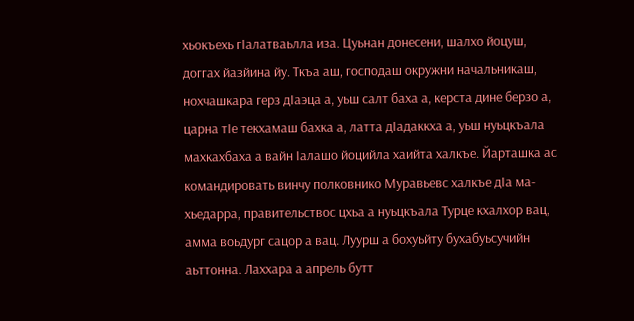хьокъехь гIалатваьлла иза. Цуьнан донесени, шалхо йоцуш, доггах йазйина йу. Ткъа аш, господаш окружни начальникаш, нохчашкара герз дIаэца а, уьш салт баха а, керста дине берзо а, царна тIе текхамаш бахка а, латта дIадаккха а, уьш нуьцкъала махкахбаха а вайн Iалашо йоцийла хаийта халкъе. Йарташка ас командировать винчу полковнико Муравьевс халкъе дIа ма-хьедарра, правительствос цхьа а нуьцкъала Турце кхалхор вац, амма воьдург сацор а вац. Луурш а бохуьйту бухабуьсучийн аьттонна. Лаххара а апрель бутт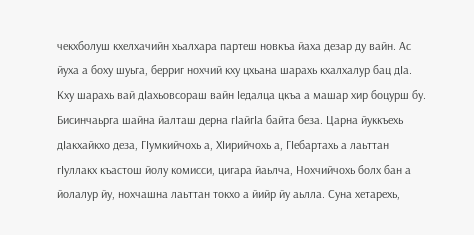чекхболуш кхелхачийн хьалхара партеш новкъа йаха дезар ду вайн. Ас йуха а боху шуьга, берриг нохчий кху цхьана шарахь кхалхалур бац дIа. Кху шарахь вай дIахьовсораш вайн Iедалца цкъа а машар хир боцурш бу. Бисинчаьрга шайна йалташ дерна гIайгIа байта беза. Царна йуккъехь дIакхайкхо деза, ГIумкийчохь а, ХIирийчохь а, ГIебартахь а лаьттан гIуллакх къастош йолу комисси, цигара йаьлча, Нохчийчохь болх бан а йолалур йу, нохчашна лаьттан токхо а йийр йу аьлла. Суна хетарехь,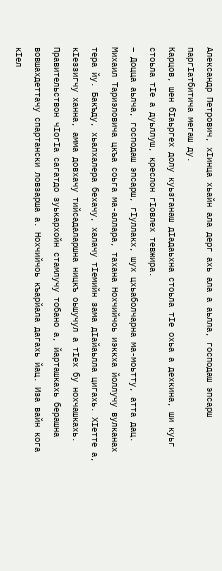Александр Петрович, хIинца хьайн ала дерг ахь ала а аьлла, господаш эпсарш паргIатбитича мегаш ду.
Карцов, шен бIаьргех долу куьзганаш дIадаьхна стоьла тIе охьа а дехкина, ши куьг стоьла тIе а дуьллуш, креслон гIовлех тевжира.
– Доцца аьлча, господаш эпсарш, гIуллакх, шух цхьаболчарна ма-моьтту, атта дац. Михаил Тариэловича цкъа соьга ма-аллара, тахана Нохчийчоь иэккха йоллучу вулканах тера йу. Бакъду, хьалхалера бехачу, халачу тIемийн зама дIайаьлла цигахь. ХIетте а, кIеззигчу ханна, амма довхачу тийсадаларшна ницкъ оьшучул а тIех бу нохчашкахь. Правительствон чIогIа сагатдо зуькархойн стамлучу тобано а, йарташкахь берашна вовшахдеттачу спартански ловзарша а. Нохчийчоь къарйала дагахь йац. Иза вайн кога кIел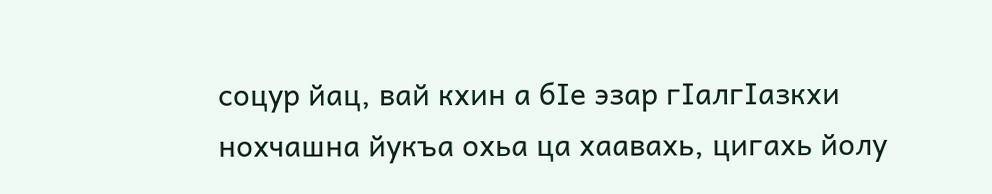соцур йац, вай кхин а бIе эзар гIалгIазкхи нохчашна йукъа охьа ца хаавахь, цигахь йолу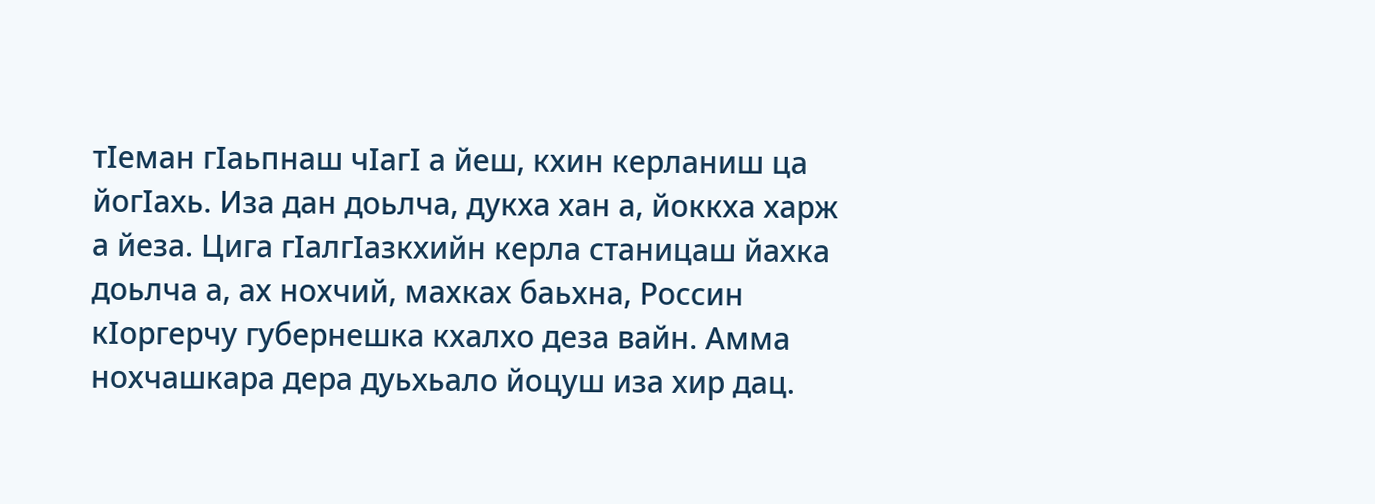тIеман гIаьпнаш чIагI а йеш, кхин керланиш ца йогIахь. Иза дан доьлча, дукха хан а, йоккха харж а йеза. Цига гIалгIазкхийн керла станицаш йахка доьлча а, ах нохчий, махках баьхна, Россин кIоргерчу губернешка кхалхо деза вайн. Амма нохчашкара дера дуьхьало йоцуш иза хир дац.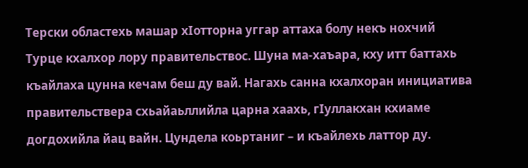Терски областехь машар хIотторна уггар аттаха болу некъ нохчий Турце кхалхор лору правительствос. Шуна ма-хаъара, кху итт баттахь къайлаха цунна кечам беш ду вай. Нагахь санна кхалхоран инициатива правительствера схьайаьллийла царна хаахь, гIуллакхан кхиаме догдохийла йац вайн. Цундела коьртаниг – и къайлехь латтор ду.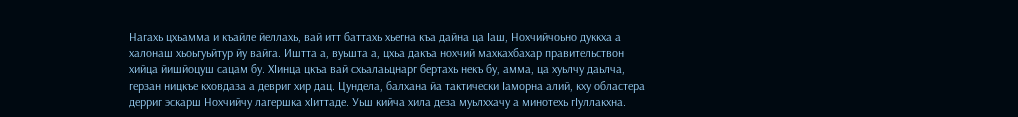Нагахь цхьамма и къайле йеллахь, вай итт баттахь хьегна къа дайна ца Iаш, Нохчийчоьно дуккха а халонаш хьоьгуьйтур йу вайга. Иштта а, вуьшта а, цхьа дакъа нохчий махкахбахар правительствон хийца йишйоцуш сацам бу. ХIинца цкъа вай схьалаьцнарг бертахь некъ бу, амма, ца хуьлчу даьлча, герзан ницкъе кховдаза а девриг хир дац. Цундела, балхана йа тактически Iаморна алий, кху областера дерриг эскарш Нохчийчу лагершка хIиттаде. Уьш кийча хила деза муьлххачу а минотехь гIуллакхна.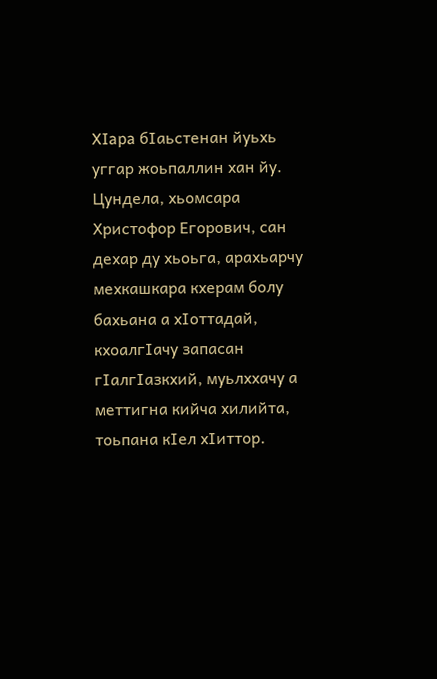XIapa бIаьстенан йуьхь уггар жоьпаллин хан йу. Цундела, хьомсара Христофор Егорович, сан дехар ду хьоьга, арахьарчу мехкашкара кхерам болу бахьана а хIоттадай, кхоалгIачу запасан гIалгIазкхий, муьлххачу а меттигна кийча хилийта, тоьпана кIел хIиттор.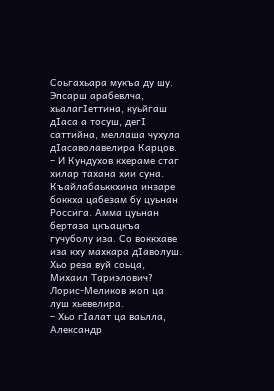Соьгахьара мукъа ду шу.
Эпсарш арабевлча, хьалагIеттина, куьйгаш дIаса а тосуш, дегI саттийна, меллаша чухула дIасаволавелира Карцов.
– И Кундухов кхераме стаг хилар тахана хии суна. Къайлабаьккхина инзаре боккха цабезам бу цуьнан Россига. Амма цуьнан бертаза цкъацкъа гучуболу иза. Со воккхаве иза кху махкара дIаволуш. Хьо реза вуй соьца, Михаил Тариэлович?
Лорис-Меликов жоп ца луш хьевелира.
– Хьо гIалат ца ваьлла, Александр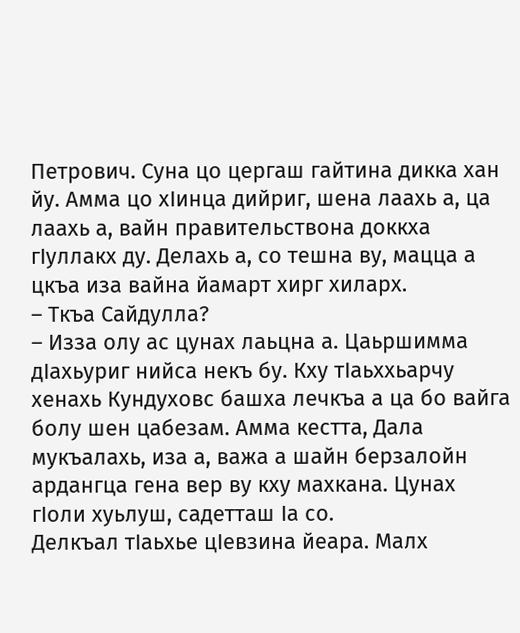Петрович. Суна цо цергаш гайтина дикка хан йу. Амма цо хIинца дийриг, шена лаахь а, ца лаахь а, вайн правительствона доккха гIуллакх ду. Делахь а, со тешна ву, мацца а цкъа иза вайна йамарт хирг хиларх.
– Ткъа Сайдулла?
– Изза олу ас цунах лаьцна а. Цаьршимма дIахьуриг нийса некъ бу. Кху тIаьххьарчу хенахь Кундуховс башха лечкъа а ца бо вайга болу шен цабезам. Амма кестта, Дала мукъалахь, иза а, важа а шайн берзалойн ардангца гена вер ву кху махкана. Цунах гIоли хуьлуш, садетташ Iа со.
Делкъал тIаьхье цIевзина йеара. Малх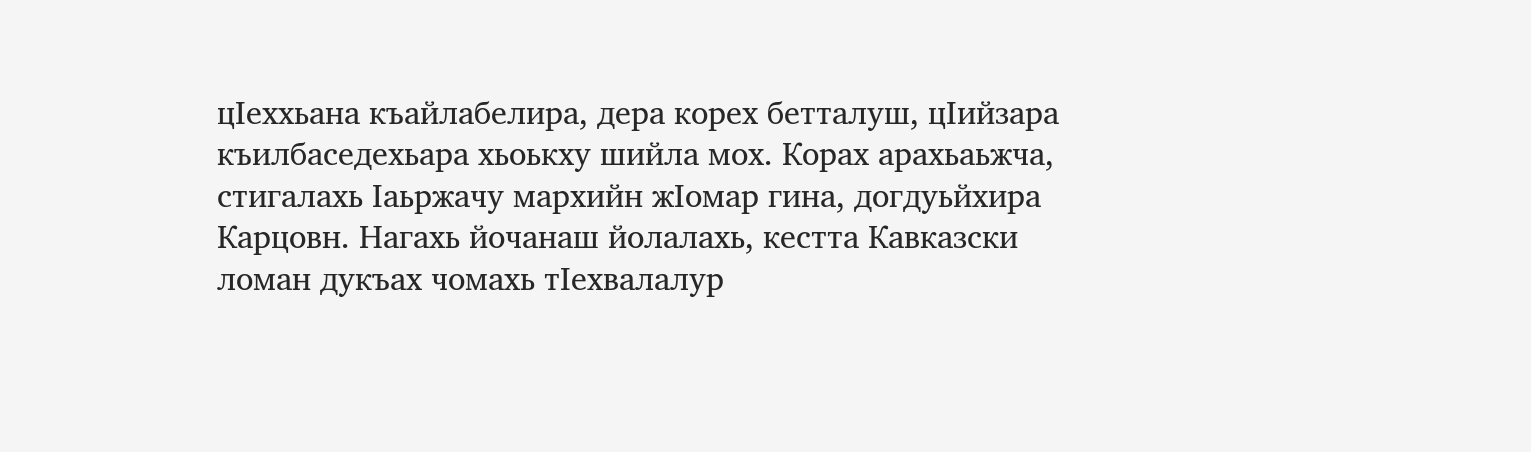цIеххьана къайлабелира, дера корех бетталуш, цIийзара къилбаседехьара хьоькху шийла мох. Корах арахьаьжча, стигалахь Iаьржачу мархийн жIомар гина, догдуьйхира Карцовн. Нагахь йочанаш йолалахь, кестта Кавказски ломан дукъах чомахь тIехвалалур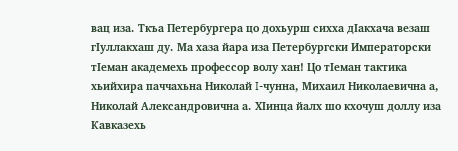вац иза. Ткъа Петербургера цо дохьурш сихха дIакхача везаш гIуллакхаш ду. Ма хаза йара иза Петербургски Императорски тIеман академехь профессор волу хан! Цо тIеман тактика хьийхира паччахьна Николай I-чунна, Михаил Николаевична а, Николай Александровична а. ХIинца йалх шо кхочуш доллу иза Кавказехь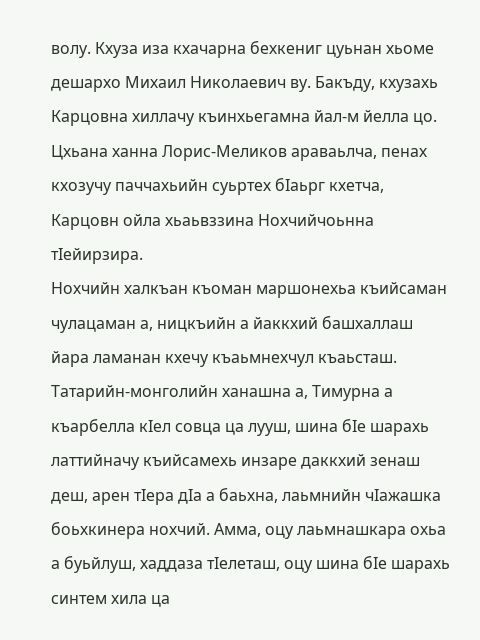волу. Кхуза иза кхачарна бехкениг цуьнан хьоме дешархо Михаил Николаевич ву. Бакъду, кхузахь Карцовна хиллачу къинхьегамна йал-м йелла цо.
Цхьана ханна Лорис-Меликов араваьлча, пенах кхозучу паччахьийн суьртех бIаьрг кхетча, Карцовн ойла хьаьвззина Нохчийчоьнна тIейирзира.
Нохчийн халкъан къоман маршонехьа къийсаман чулацаман а, ницкъийн а йаккхий башхаллаш йара ламанан кхечу къаьмнехчул къаьсташ. Татарийн-монголийн ханашна а, Тимурна а къарбелла кIел совца ца лууш, шина бIе шарахь латтийначу къийсамехь инзаре даккхий зенаш деш, арен тIера дIа а баьхна, лаьмнийн чIажашка боьхкинера нохчий. Амма, оцу лаьмнашкара охьа а буьйлуш, хаддаза тIелеташ, оцу шина бIе шарахь синтем хила ца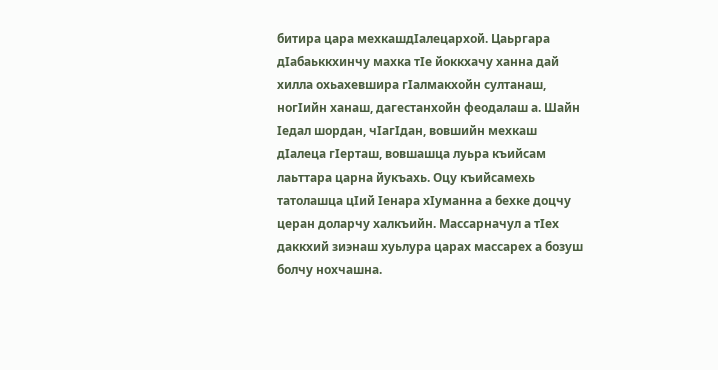битира цара мехкашдIалецархой. Цаьргара дIабаьккхинчу махка тIе йоккхачу ханна дай хилла охьахевшира гIалмакхойн султанаш, ногIийн ханаш, дагестанхойн феодалаш а. Шайн Iедал шордан, чIагIдан, вовшийн мехкаш дIалеца гIерташ, вовшашца луьра къийсам лаьттара царна йукъахь. Оцу къийсамехь татолашца цIий Iенара хIуманна а бехке доцчу церан доларчу халкъийн. Массарначул а тIех даккхий зиэнаш хуьлура царах массарех а бозуш болчу нохчашна.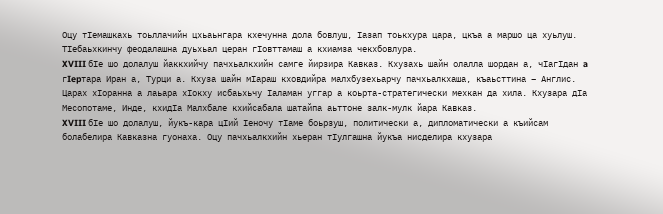Оцу тIемашкахь тоьллачийн цхьаьнгара кхечунна дола бовлуш, Iазап тоькхура цара, цкъа а маршо ца хуьлуш. ТIебаьхкинчу феодалашна дуьхьал церан гIовттамаш а кхиамза чекхбовлура.
XVIII бIе шо долалуш йаккхийчу пачхьалкхийн самге йирзира Кавказ. Кхузахь шайн олалла шордан а, чIагIдан a гIepтара Иран а, Турци а. Кхуза шайн мIараш кховдийра малхбузехьарчу пачхьалкхаша, къаьсттина – Англис. Царах хIоранна а лаьара хIокху исбаьхьчу Iаламан уггар а коьрта-стратегически мехкан да хила. Кхузара дIа Месопотаме, Инде, кхидIа Малхбале кхийсабала шатайпа аьттоне залк-мулк йара Кавказ.
XVIII бIе шо долалуш, йукъ-кара цIий Iеночу тIаме боьрзуш, политически а, дипломатически а къийсам болабелира Кавказна гуонаха. Оцу пачхьалкхийн хьеран тIулгашна йукъа нисделира кхузара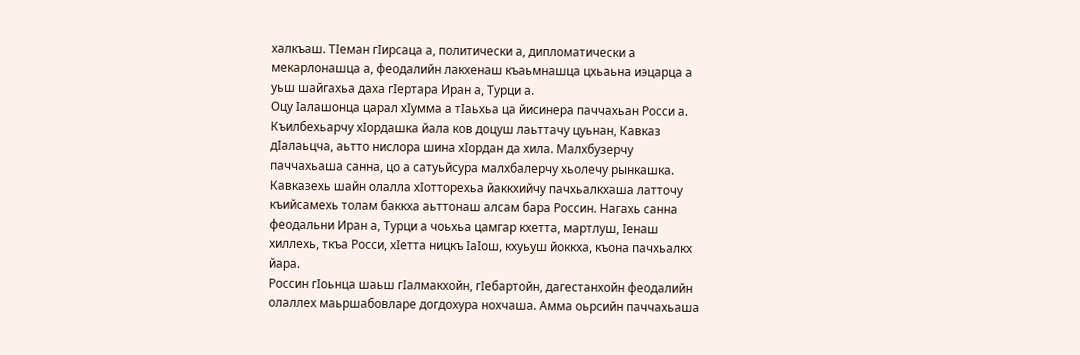халкъаш. ТIеман гIирсаца а, политически а, дипломатически а мекарлонашца а, феодалийн лакхенаш къаьмнашца цхьаьна иэцарца а уьш шайгахьа даха гIертара Иран а, Турци а.
Оцу Iалашонца царал хIумма а тIаьхьа ца йисинера паччахьан Росси а. Къилбехьарчу хIордашка йала ков доцуш лаьттачу цуьнан, Кавказ дIалаьцча, аьтто нислора шина хIордан да хила. Малхбузерчу паччахьаша санна, цо а сатуьйсура малхбалерчу хьолечу рынкашка.
Кавказехь шайн олалла хIотторехьа йаккхийчу пачхьалкхаша латточу къийсамехь толам баккха аьттонаш алсам бара Россин. Нагахь санна феодальни Иран а, Турци а чоьхьа цамгар кхетта, мартлуш, Iенаш хиллехь, ткъа Росси, хIетта ницкъ IаIош, кхуьуш йоккха, къона пачхьалкх йара.
Россин гIоьнца шаьш гIалмакхойн, гIебартойн, дагестанхойн феодалийн олаллех маьршабовларе догдохура нохчаша. Амма оьрсийн паччахьаша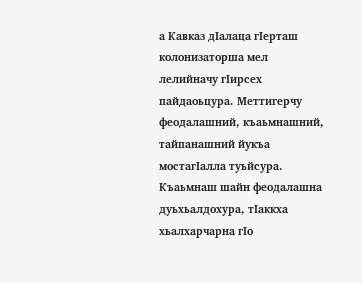а Кавказ дIалаца гIерташ колонизаторша мел лелийначу гIирсех пайдаоьцура. Меттигерчу феодалашний, къаьмнашний, тайпанашний йукъа мостагIалла туьйсура. Къаьмнаш шайн феодалашна дуьхьалдохура, тIаккха хьалхарчарна гIо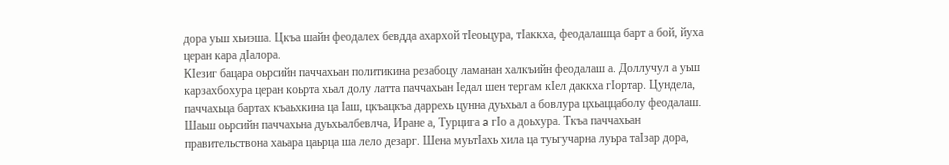дора уьш хьиэша. Цкъа шайн феодалех бевдда ахархой тIеоьцура, тIаккха, феодалашца барт а бой, йуха церан кара дIалора.
КIезиг бацара оьрсийн паччахьан политикина резабоцу ламанан халкъийн феодалаш а. Доллучул а уьш карзахбохура церан коьрта хьал долу латта паччахьан Iедал шен тергам кIел даккха гIортар. Цундела, паччахьца бартах къаьхкина ца Iаш, цкъацкъа даррехь цунна дуьхьал а бовлура цхьаццаболу феодалаш. Шаьш оьрсийн паччахьна дуьхьалбевлча, Иране а, Турцига a гIo а доьхура. Ткъа паччахьан правительствона хаьара цаьрца ша лело дезарг. Шена муьтIахь хила ца туьгучарна луьра таIзар дора,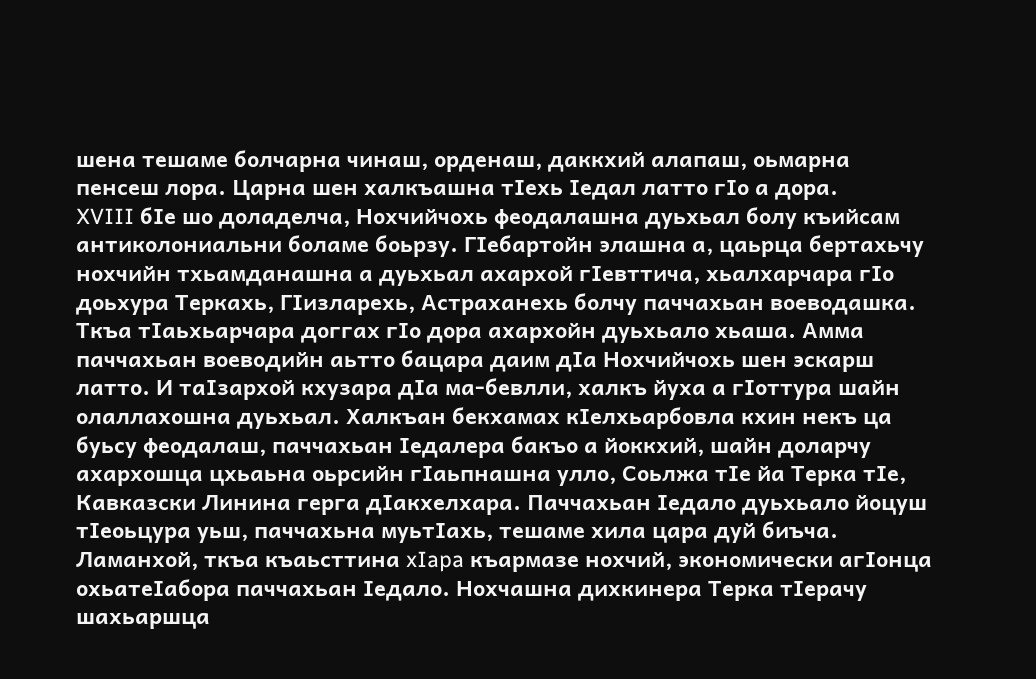шена тешаме болчарна чинаш, орденаш, даккхий алапаш, оьмарна пенсеш лора. Царна шен халкъашна тIехь Iедал латто гIo а дора.
XVIII бIе шо доладелча, Нохчийчохь феодалашна дуьхьал болу къийсам антиколониальни боламе боьрзу. ГIебартойн элашна а, цаьрца бертахьчу нохчийн тхьамданашна а дуьхьал ахархой гIевттича, хьалхарчара гIо доьхура Теркахь, ГIизларехь, Астраханехь болчу паччахьан воеводашка. Ткъа тIаьхьарчара доггах гIo дора ахархойн дуьхьало хьаша. Амма паччахьан воеводийн аьтто бацара даим дIа Нохчийчохь шен эскарш латто. И таIзархой кхузара дIа ма-бевлли, халкъ йуха а гIоттура шайн олаллахошна дуьхьал. Халкъан бекхамах кIелхьарбовла кхин некъ ца буьсу феодалаш, паччахьан Iедалера бакъо а йоккхий, шайн доларчу ахархошца цхьаьна оьрсийн гIаьпнашна улло, Соьлжа тIе йа Терка тIе, Кавказски Линина герга дIакхелхара. Паччахьан Iедало дуьхьало йоцуш тIеоьцура уьш, паччахьна муьтIахь, тешаме хила цара дуй биъча.
Ламанхой, ткъа къаьсттина xIapa къармазе нохчий, экономически агIонца охьатеIабора паччахьан Iедало. Нохчашна дихкинера Терка тIерачу шахьаршца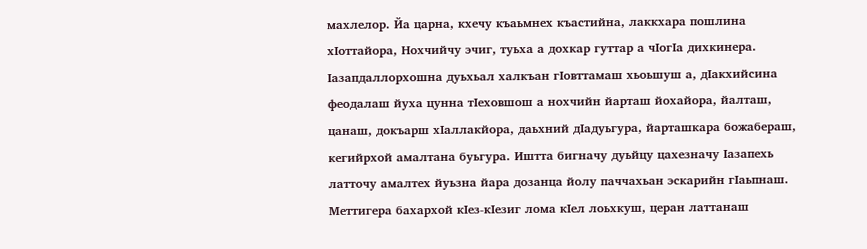махлелор. Йа царна, кхечу къаьмнех къастийна, лаккхара пошлина хIоттайора, Нохчийчу эчиг, туьха а дохкар гуттар а чIогIа дихкинера.
Iазапдаллорхошна дуьхьал халкъан гIовттамаш хьоьшуш а, дIакхийсина феодалаш йуха цунна тIеховшош а нохчийн йарташ йохайора, йалташ, цанаш, докъарш хIаллакйора, даьхний дIадуьгура, йарташкара божабераш, кегийрхой амалтана буьгура. Иштта бигначу дуьйцу цахезначу Iазапехь латточу амалтех йуьзна йара дозанца йолу паччахьан эскарийн гIаьпнаш. Меттигера бахархой кIез-кIезиг лома кIел лоьхкуш, церан латтанаш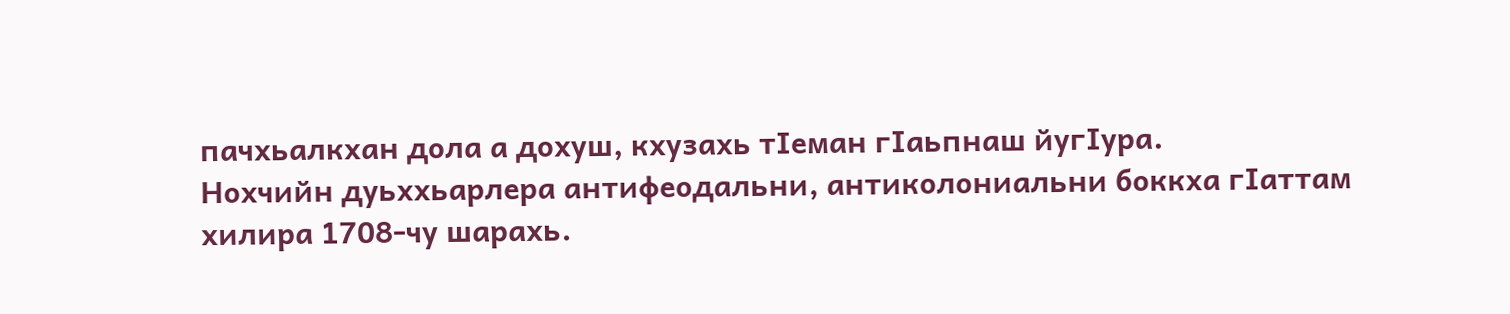пачхьалкхан дола а дохуш, кхузахь тIеман гIаьпнаш йугIура.
Нохчийн дуьххьарлера антифеодальни, антиколониальни боккха гIаттам хилира 1708-чу шарахь.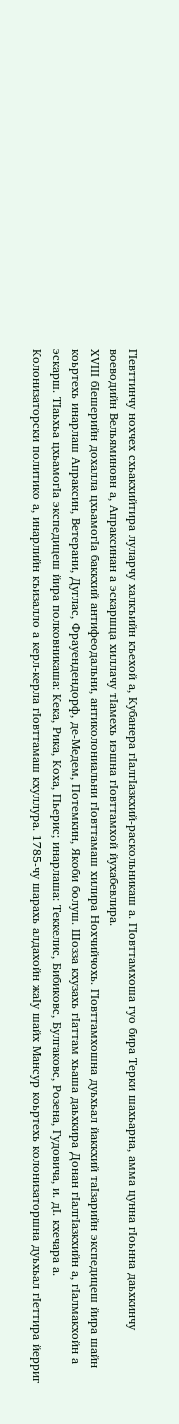ГIевттинчу нохчех схьакхийтира луларчу халкъийн къехой а, Кубанера гIалгIазкхий-раскольникаш а. ГIовттамхоша гуо бира Терки шахьарна, амма цунна гIоьнна даьхкинчу воеводийн Вельяминовн а, Апраксинан а эскаршца хиллачу тIамехь иэшна гIовттамхой йухабевлира.
XVIII бIешерийн дохалла цхьамогIа баккхий антифеодальни, антиколониальни гIовттамаш хилира Нохчийчохь. ГIовттамхошна дуьхьал йаккхий таIзарийн экспедицеш йира шайн коьртехь инарлаш Апраксин, Ветерани, Дуглас, Фрауендендорф, де-Медем, Потемкин, Якоби болуш. Шозза кхузахь гIаттам хьаша даьхкира Донан гIалгIазкхийн а, гIалмакхойн а эскарш. ТIаьхьа цхьамогIа экспедицеш йира полковникаша: Кека, Рика, Коха, Пьерис; инарлаша: Теккелис, Бибиковс, Булгаковс, Розена, Гудовича, и. дI. кхечара а.
Колонизаторски политико а, инарлийн къизалло а керл-керла гIовттамаш кхуллура. 1785-чу шарахь алдахойн жаIу шайх Мансур коьртехь колонизаторшна дуьхьал гIеттира йерриг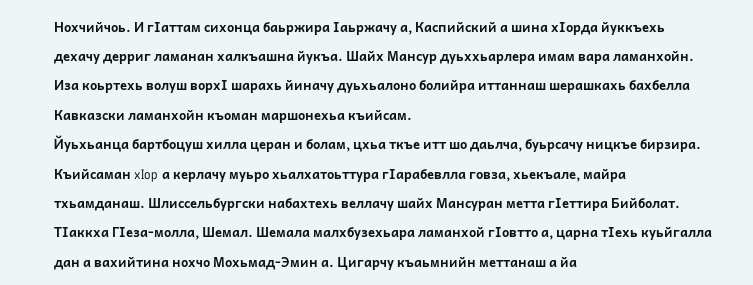Нохчийчоь. И гIаттам сихонца баьржира Iаьржачу а, Каспийский а шина хIорда йуккъехь дехачу дерриг ламанан халкъашна йукъа. Шайх Мансур дуьххьарлера имам вара ламанхойн. Иза коьртехь волуш ворхI шарахь йиначу дуьхьалоно болийра иттаннаш шерашкахь бахбелла Кавказски ламанхойн къоман маршонехьа къийсам.
Йуьхьанца бартбоцуш хилла церан и болам, цхьа ткъе итт шо даьлча, буьрсачу ницкъе бирзира. Къийсаман xIop а керлачу муьро хьалхатоьттура гIарабевлла говза, хьекъале, майра тхьамданаш. Шлиссельбургски набахтехь веллачу шайх Мансуран метта гIеттира Бийболат. ТIаккха ГIеза-молла, Шемал. Шемала малхбузехьара ламанхой гIовтто а, царна тIехь куьйгалла дан а вахийтина нохчо Мохьмад-Эмин а. Цигарчу къаьмнийн меттанаш а йа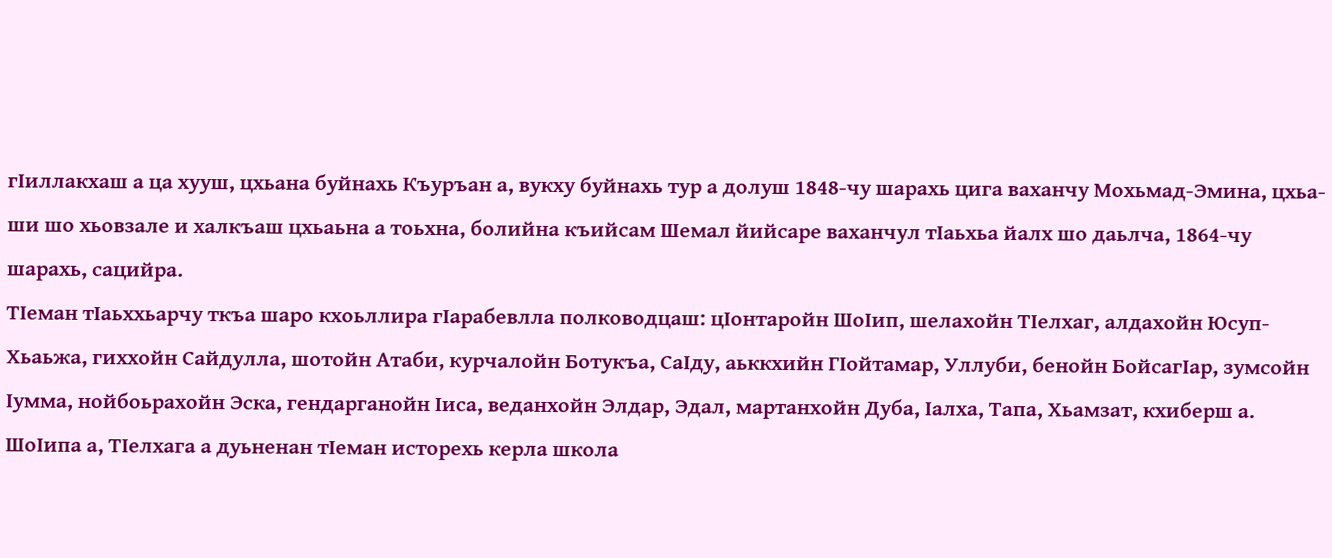гIиллакхаш а ца хууш, цхьана буйнахь Къуръан а, вукху буйнахь тур а долуш 1848-чу шарахь цига ваханчу Мохьмад-Эмина, цхьа-ши шо хьовзале и халкъаш цхьаьна а тоьхна, болийна къийсам Шемал йийсаре ваханчул тIаьхьа йалх шо даьлча, 1864-чу шарахь, сацийра.
ТIеман тIаьххьарчу ткъа шаро кхоьллира гIарабевлла полководцаш: цIонтаройн ШоIип, шелахойн ТIелхаг, алдахойн Юсуп-Хьаьжа, гиххойн Сайдулла, шотойн Атаби, курчалойн Ботукъа, СаIду, аьккхийн ГIойтамар, Уллуби, бенойн БойсагIар, зумсойн Iумма, нойбоьрахойн Эска, гендарганойн Iиса, веданхойн Элдар, Эдал, мартанхойн Дуба, Iалха, Тапа, Хьамзат, кхиберш а.
ШоIипа а, ТIелхага а дуьненан тIеман исторехь керла школа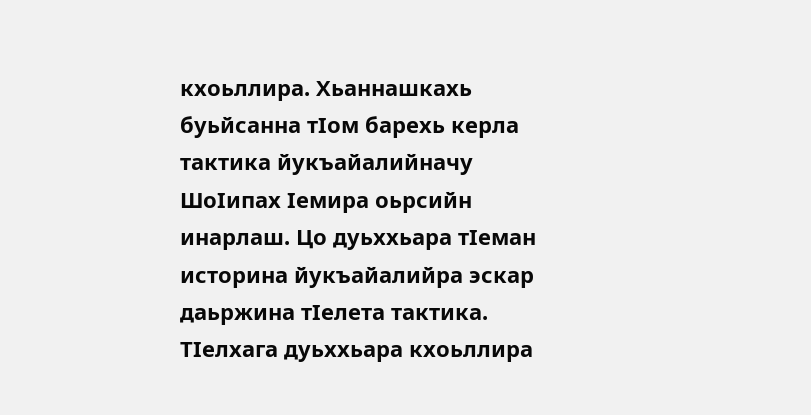кхоьллира. Хьаннашкахь буьйсанна тIом барехь керла тактика йукъайалийначу ШоIипах Iемира оьрсийн инарлаш. Цо дуьххьара тIеман историна йукъайалийра эскар даьржина тIелета тактика. ТIелхага дуьххьара кхоьллира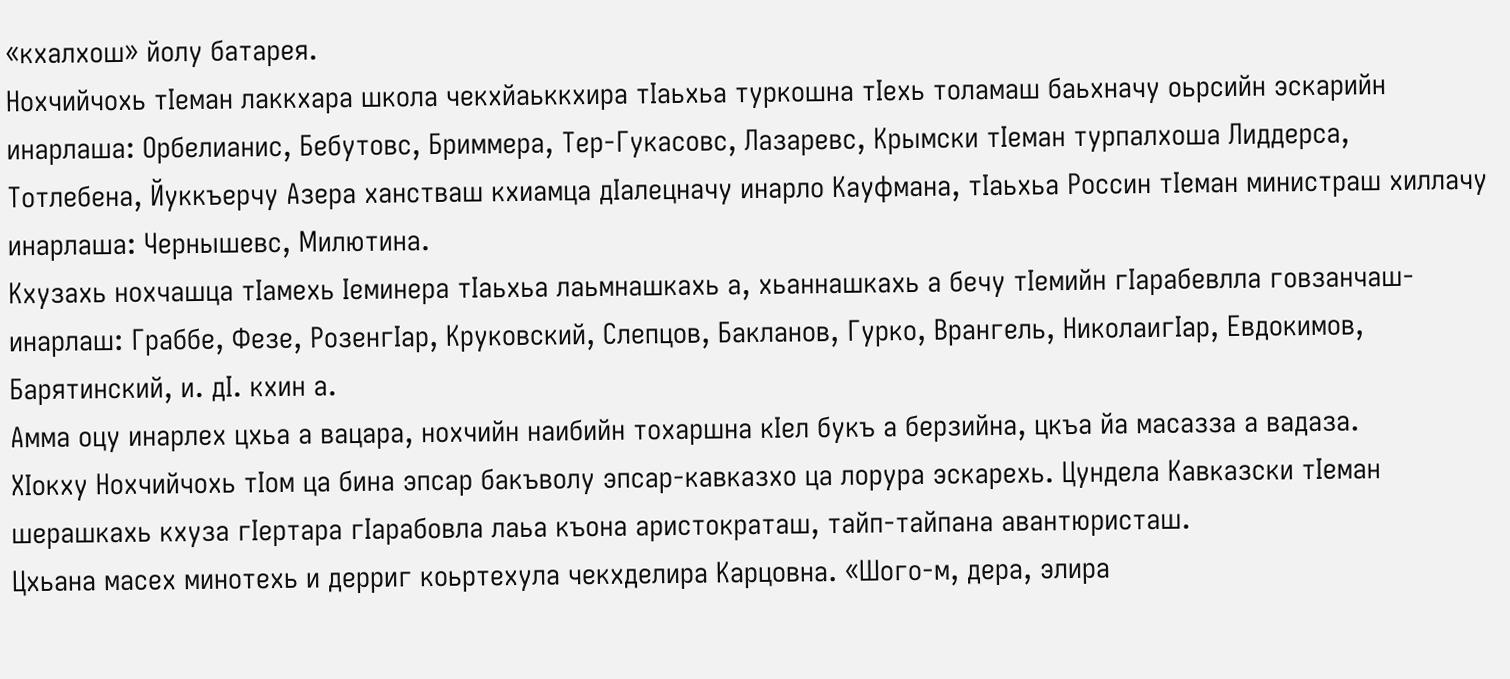«кхалхош» йолу батарея.
Нохчийчохь тIеман лаккхара школа чекхйаьккхира тIаьхьа туркошна тIехь толамаш баьхначу оьрсийн эскарийн инарлаша: Орбелианис, Бебутовс, Бриммера, Тер-Гукасовс, Лазаревс, Крымски тIеман турпалхоша Лиддерса, Тотлебена, Йуккъерчу Азера ханстваш кхиамца дIалецначу инарло Кауфмана, тIаьхьа Россин тIеман министраш хиллачу инарлаша: Чернышевс, Милютина.
Кхузахь нохчашца тIамехь Iеминера тIаьхьа лаьмнашкахь а, хьаннашкахь а бечу тIемийн гIарабевлла говзанчаш-инарлаш: Граббе, Фезе, РозенгIар, Круковский, Слепцов, Бакланов, Гурко, Врангель, НиколаигIар, Евдокимов, Барятинский, и. дI. кхин а.
Амма оцу инарлех цхьа а вацара, нохчийн наибийн тохаршна кIел букъ а берзийна, цкъа йа масазза а вадаза.
ХIокху Нохчийчохь тIом ца бина эпсар бакъволу эпсар-кавказхо ца лорура эскарехь. Цундела Кавказски тIеман шерашкахь кхуза гIертара гIарабовла лаьа къона аристократаш, тайп-тайпана авантюристаш.
Цхьана масех минотехь и дерриг коьртехула чекхделира Карцовна. «Шого-м, дера, элира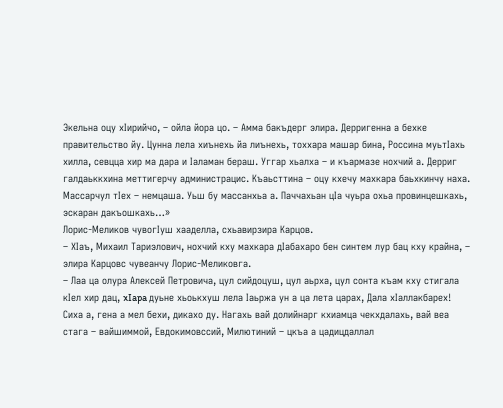Экельна оцу хIирийчо, – ойла йора цо. – Амма бакъдерг элира. Дерригенна а бехке правительство йу. Цунна лела хиънехь йа лиънехь, тоххара машар бина, Россина муьтIахь хилла, севцца хир ма дара и Iаламан бераш. Уггар хьалха – и къармазе нохчий а. Дерриг галдаьккхина меттигерчу администрацис. Къаьсттина – оцу кхечу махкара баьхкинчу наха. Массарчул тIех – немцаша. Уьш бу массанхьа а. Паччахьан цIа чуьра охьа провинцешкахь, эскаран дакъошкахь…»
Лорис-Меликов чувогIуш хааделла, схьавирзира Карцов.
– ХIаъ, Михаил Тариэлович, нохчий кху махкара дIабахаро бен синтем лур бац кху крайна, – элира Карцовс чувеанчу Лорис-Меликовга.
– Лаа ца олура Алексей Петровича, цул сийдоцуш, цул аьрха, цул сонта къам кху стигала кIел хир дац, xIapa дуьне хьоькхуш лела Iаьржа ун а ца лета царах, Дала хIаллакбарех! Сиха а, гена а мел бехи, дикахо ду. Нагахь вай долийнарг кхиамца чекхдалахь, вай веа стага – вайшиммой, Евдокимовссий, Милютиний – цкъа а цадицдаллал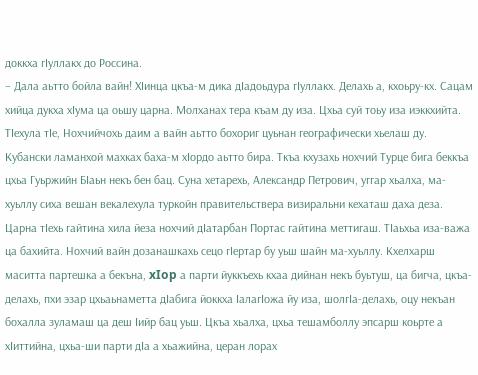доккха гIуллакх до Россина.
– Дала аьтто бойла вайн! ХIинца цкъа-м дика дIадоьдура гIуллакх. Делахь а, кхоьру-кх. Сацам хийца дукха хIума ца оьшу царна. Молханах тера къам ду иза. Цхьа суй тоьу иза иэккхийта. ТIехула тIе, Нохчийчохь даим а вайн аьтто бохориг цуьнан географически хьелаш ду. Кубански ламанхой махках баха-м хIордо аьтто бира. Ткъа кхузахь нохчий Турце бига беккъа цхьа Гуьржийн БIаьн некъ бен бац. Суна хетарехь, Александр Петрович, уггар хьалха, ма-хуьллу сиха вешан векалехула туркойн правительствера визиральни кехаташ даха деза. Царна тIехь гайтина хила йеза нохчий дIатарбан Портас гайтина меттигаш. ТIаьхьа иза-важа ца бахийта. Нохчий вайн дозанашкахь сецо гIертар бу уьш шайн ма-хуьллу. Кхелхарш маситта партешка а бекъна, xIop а парти йуккъехь кхаа дийнан некъ буьтуш, ца бигча, цкъа-делахь, пхи эзар цхьаьнаметта дIабига йоккха IалагIожа йу иза, шолгIа-делахь, оцу некъан бохалла зуламаш ца деш Iийр бац уьш. Цкъа хьалха, цхьа тешамболлу эпсарш коьрте а хIиттийна, цхьа-ши парти дIа а хьажийна, церан лорах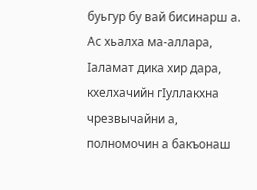буьгур бу вай бисинарш а. Ас хьалха ма-аллара, Iаламат дика хир дара, кхелхачийн гIуллакхна чрезвычайни а, полномочин а бакъонаш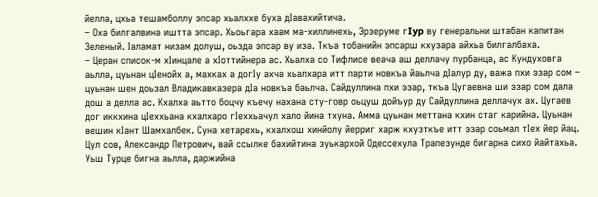йелла, цхьа тешамболлу эпсар хьалххе буха дIавахийтича.
– Оха билгалвина иштта эпсар. Хьоьгара хаам ма-хиллинехь, Эрзеруме гIyp ву генеральни штабан капитан Зеленый. Iаламат низам долуш, оьзда эпсар ву иза. Ткъа тобанийн эпсарш кхузара айхьа билгалбаха.
– Церан список-м хIинцале а хIоттийнера ас. Хьалха со Тифлисе веача аш деллачу пурбанца, ас Кундуховга аьлла, цуьнан цIенойх а, махках а догIу ахча хьалхара итт парти новкъа йаьлча дIалур ду, важа пхи эзар сом – цуьнан шен доьзал Владикавказера дIа новкъа баьлча. Сайдуллина пхи эзар, ткъа Цугаевна ши эзар сом дала дош а делла ас. Кхалха аьтто боцчу къечу нахана сту-говр оьцуш дойъур ду Сайдуллина деллачух ах. Цугаев дог иккхина цIеххьана кхалхаро гIеххьачул хало йина тхуна. Амма цуьнан меттана кхин стаг карийна. Цуьнан вешин кIант Шамхалбек. Суна хетарехь, кхалхош хинйолу йерриг харж кхузткъе итт эзар соьмал тIех йер йац. Цул сов, Александр Петрович, вай ссылке бахийтина зуькархой Одессехула Трапезунде бигарна сихо йайтахьа. Уьш Турце бигна аьлла, даржийна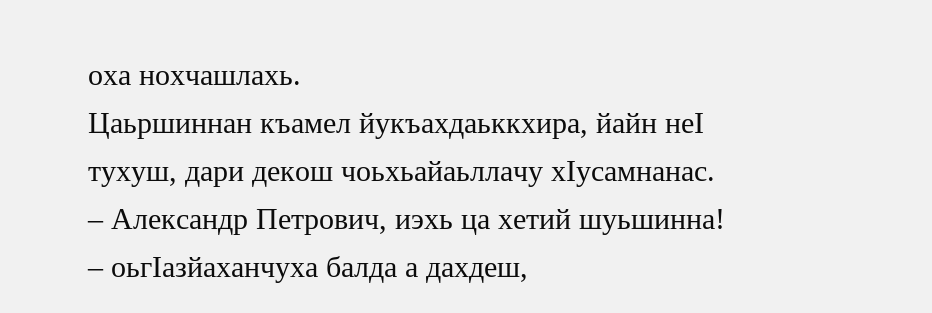оха нохчашлахь.
Цаьршиннан къамел йукъахдаьккхира, йайн неI тухуш, дари декош чоьхьайаьллачу хIусамнанас.
– Александр Петрович, иэхь ца хетий шуьшинна! – оьгIазйаханчуха балда а дахдеш,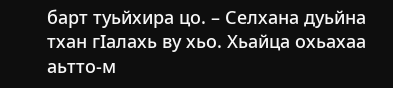барт туьйхира цо. – Селхана дуьйна тхан гIалахь ву хьо. Хьайца охьахаа аьтто-м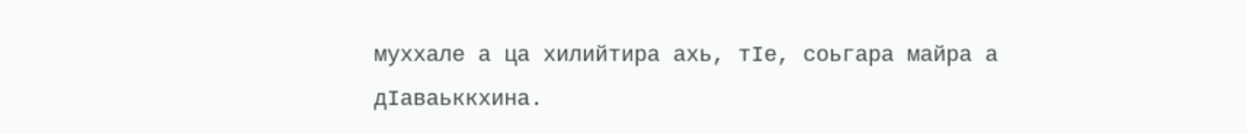муххале а ца хилийтира ахь, тIе, соьгара майра а дIаваьккхина.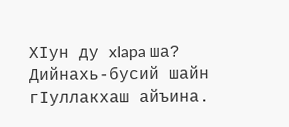ХIун ду xIapa ша? Дийнахь-бусий шайн гIуллакхаш айъина.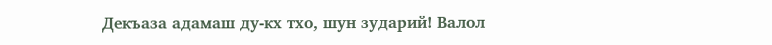Декъаза адамаш ду-кх тхо, шун зударий! Валол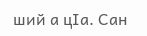ший а цIа. Сан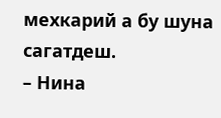мехкарий а бу шуна сагатдеш.
– Нина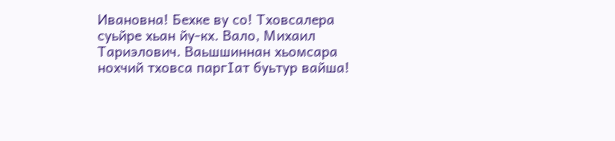Ивановна! Бехке ву со! Тховсалера суьйре хьан йу-кх. Вало, Михаил Тариэлович. Ваьшшиннан хьомсара нохчий тховса паргIат буьтур вайша!